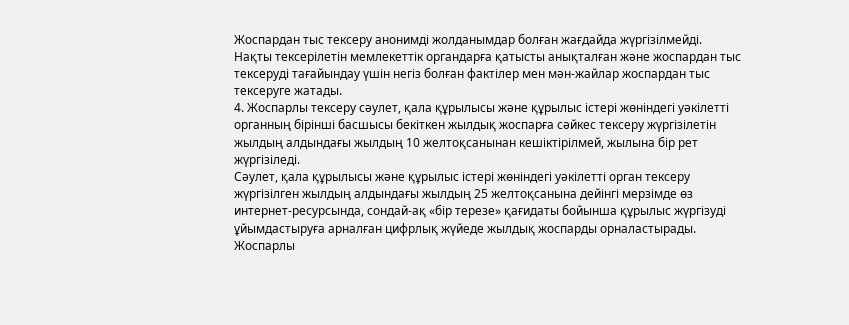Жоспардан тыс тексеру анонимді жолданымдар болған жағдайда жүргізілмейді.
Нақты тексерілетін мемлекеттік органдарға қатысты анықталған және жоспардан тыс тексеруді тағайындау үшін негіз болған фактілер мен мән-жайлар жоспардан тыс тексеруге жатады.
4. Жоспарлы тексеру сәулет, қала құрылысы және құрылыс істері жөніндегі уәкілетті органның бірінші басшысы бекіткен жылдық жоспарға сәйкес тексеру жүргізілетін жылдың алдындағы жылдың 10 желтоқсанынан кешіктірілмей, жылына бір рет жүргізіледі.
Сәулет, қала құрылысы және құрылыс істері жөніндегі уәкілетті орган тексеру жүргізілген жылдың алдындағы жылдың 25 желтоқсанына дейінгі мерзімде өз интернет-ресурсында, сондай-ақ «бір терезе» қағидаты бойынша құрылыс жүргізуді ұйымдастыруға арналған цифрлық жүйеде жылдық жоспарды орналастырады.
Жоспарлы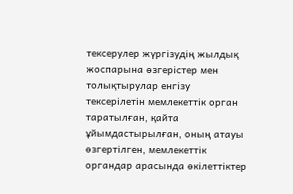тексерулер жүргізудің жылдық жоспарына өзгерістер мен толықтырулар енгізу тексерілетін мемлекеттік орган таратылған, қайта ұйымдастырылған, оның атауы өзгертілген, мемлекеттік органдар арасында өкілеттіктер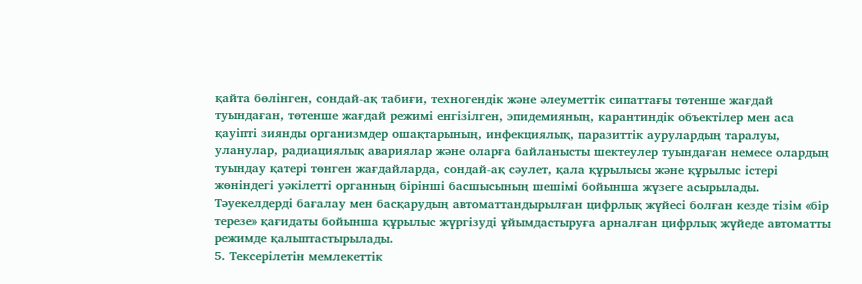қайта бөлінген, сондай-ақ табиғи, техногендік және әлеуметтік сипаттағы төтенше жағдай туындаған, төтенше жағдай режимі енгізілген, эпидемияның, карантиндік объектілер мен аса қауіпті зиянды организмдер ошақтарының, инфекциялық, паразиттік аурулардың таралуы, уланулар, радиациялық авариялар және оларға байланысты шектеулер туындаған немесе олардың туындау қатері төнген жағдайларда, сондай-ақ сәулет, қала құрылысы және құрылыс істері жөніндегі уәкілетті органның бірінші басшысының шешімі бойынша жүзеге асырылады.
Тәуекелдерді бағалау мен басқарудың автоматтандырылған цифрлық жүйесі болған кезде тізім «бір терезе» қағидаты бойынша құрылыс жүргізуді ұйымдастыруға арналған цифрлық жүйеде автоматты режимде қалыптастырылады.
5. Тексерілетін мемлекеттік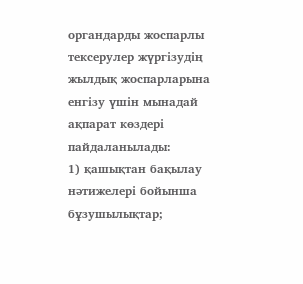органдарды жоспарлы тексерулер жүргізудің жылдық жоспарларына енгізу үшін мынадай ақпарат көздері пайдаланылады:
1) қашықтан бақылау нәтижелері бойынша бұзушылықтар;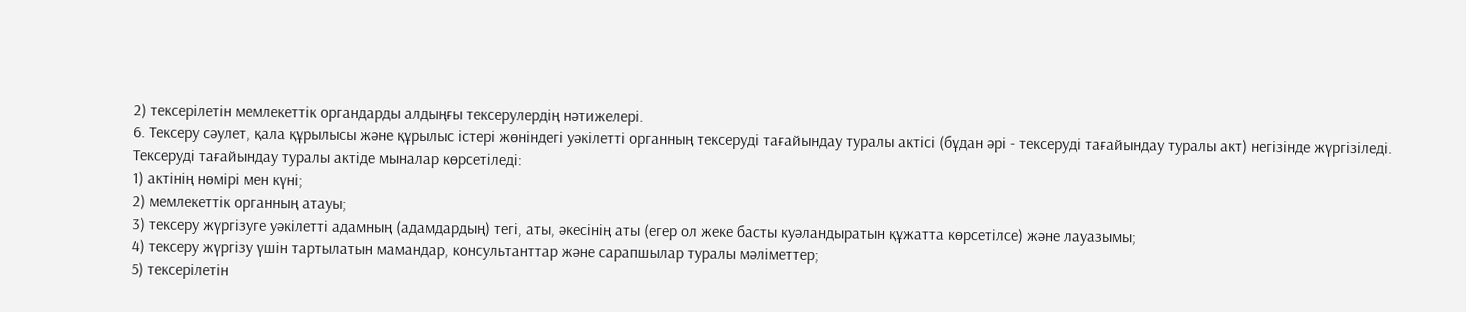2) тексерілетін мемлекеттік органдарды алдыңғы тексерулердің нәтижелері.
6. Тексеру сәулет, қала құрылысы және құрылыс істері жөніндегі уәкілетті органның тексеруді тағайындау туралы актісі (бұдан әрі - тексеруді тағайындау туралы акт) негізінде жүргізіледі.
Тексеруді тағайындау туралы актіде мыналар көрсетіледі:
1) актінің нөмірі мен күні;
2) мемлекеттік органның атауы;
3) тексеру жүргізуге уәкілетті адамның (адамдардың) тегі, аты, әкесінің аты (егер ол жеке басты куәландыратын құжатта көрсетілсе) және лауазымы;
4) тексеру жүргізу үшін тартылатын мамандар, консультанттар және сарапшылар туралы мәліметтер;
5) тексерілетін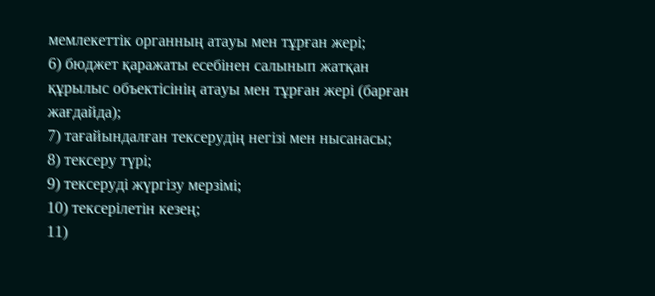мемлекеттік органның атауы мен тұрған жері;
6) бюджет қаражаты есебінен салынып жатқан құрылыс объектісінің атауы мен тұрған жері (барған жағдайда);
7) тағайындалған тексерудің негізі мен нысанасы;
8) тексеру түрі;
9) тексеруді жүргізу мерзімі;
10) тексерілетін кезең;
11)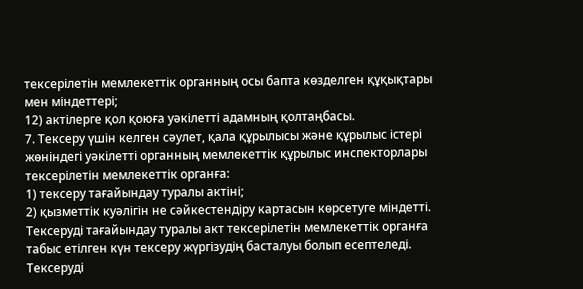тексерілетін мемлекеттік органның осы бапта көзделген құқықтары мен міндеттері;
12) актілерге қол қоюға уәкілетті адамның қолтаңбасы.
7. Тексеру үшін келген сәулет, қала құрылысы және құрылыс істері жөніндегі уәкілетті органның мемлекеттік құрылыс инспекторлары тексерілетін мемлекеттік органға:
1) тексеру тағайындау туралы актіні;
2) қызметтік куәлігін не сәйкестендіру картасын көрсетуге міндетті.
Тексеруді тағайындау туралы акт тексерілетін мемлекеттік органға табыс етілген күн тексеру жүргізудің басталуы болып есептеледі.
Тексеруді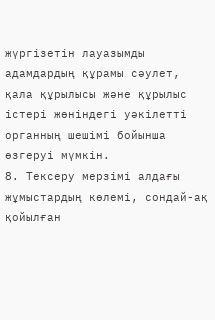жүргізетін лауазымды адамдардың құрамы сәулет, қала құрылысы және құрылыс істері жөніндегі уәкілетті органның шешімі бойынша өзгеруі мүмкін.
8. Тексеру мерзімі алдағы жұмыстардың көлемі, сондай-ақ қойылған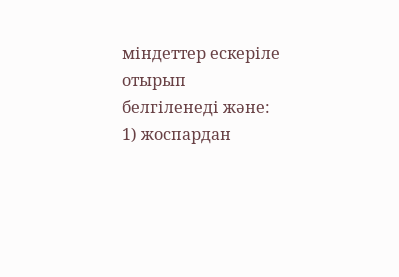міндеттер ескеріле отырып белгіленеді және:
1) жоспардан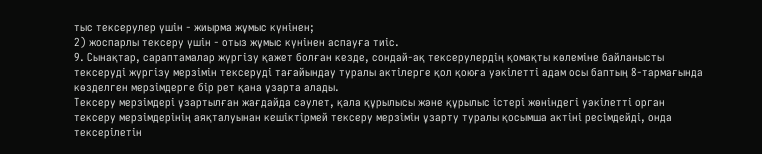тыс тексерулер үшін - жиырма жұмыс күнінен;
2) жоспарлы тексеру үшін - отыз жұмыс күнінен аспауға тиіс.
9. Сынақтар, сараптамалар жүргізу қажет болған кезде, сондай-ақ тексерулердің қомақты көлеміне байланысты тексеруді жүргізу мерзімін тексеруді тағайындау туралы актілерге қол қоюға уәкілетті адам осы баптың 8-тармағында көзделген мерзімдерге бір рет қана ұзарта алады.
Тексеру мерзімдері ұзартылған жағдайда сәулет, қала құрылысы және құрылыс істері жөніндегі уәкілетті орган тексеру мерзімдерінің аяқталуынан кешіктірмей тексеру мерзімін ұзарту туралы қосымша актіні ресімдейді, онда тексерілетін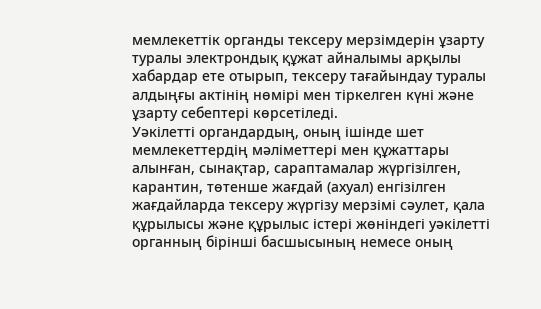мемлекеттік органды тексеру мерзімдерін ұзарту туралы электрондық құжат айналымы арқылы хабардар ете отырып, тексеру тағайындау туралы алдыңғы актінің нөмірі мен тіркелген күні және ұзарту себептері көрсетіледі.
Уәкілетті органдардың, оның ішінде шет мемлекеттердің мәліметтері мен құжаттары алынған, сынақтар, сараптамалар жүргізілген, карантин, төтенше жағдай (ахуал) енгізілген жағдайларда тексеру жүргізу мерзімі сәулет, қала құрылысы және құрылыс істері жөніндегі уәкілетті органның бірінші басшысының немесе оның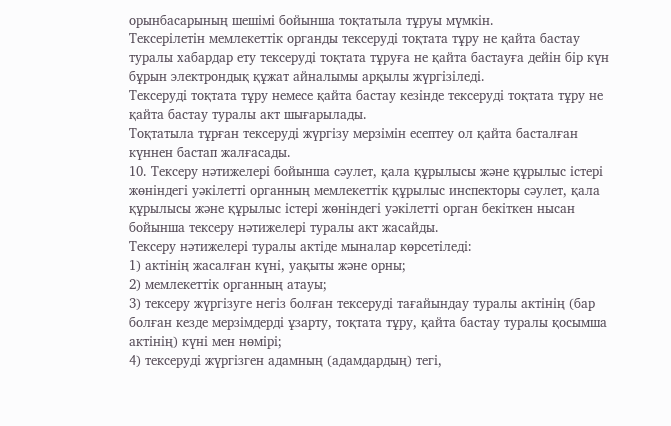орынбасарының шешімі бойынша тоқтатыла тұруы мүмкін.
Тексерілетін мемлекеттік органды тексеруді тоқтата тұру не қайта бастау туралы хабардар ету тексеруді тоқтата тұруға не қайта бастауға дейін бір күн бұрын электрондық құжат айналымы арқылы жүргізіледі.
Тексеруді тоқтата тұру немесе қайта бастау кезінде тексеруді тоқтата тұру не қайта бастау туралы акт шығарылады.
Тоқтатыла тұрған тексеруді жүргізу мерзімін есептеу ол қайта басталған күннен бастап жалғасады.
10. Тексеру нәтижелері бойынша сәулет, қала құрылысы және құрылыс істері жөніндегі уәкілетті органның мемлекеттік құрылыс инспекторы сәулет, қала құрылысы және құрылыс істері жөніндегі уәкілетті орган бекіткен нысан бойынша тексеру нәтижелері туралы акт жасайды.
Тексеру нәтижелері туралы актіде мыналар көрсетіледі:
1) актінің жасалған күні, уақыты және орны;
2) мемлекеттік органның атауы;
3) тексеру жүргізуге негіз болған тексеруді тағайындау туралы актінің (бар болған кезде мерзімдерді ұзарту, тоқтата тұру, қайта бастау туралы қосымша актінің) күні мен нөмірі;
4) тексеруді жүргізген адамның (адамдардың) тегі,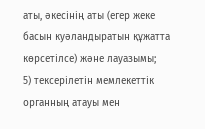аты, әкесінің аты (егер жеке басын куәландыратын құжатта көрсетілсе) және лауазымы;
5) тексерілетін мемлекеттік органның атауы мен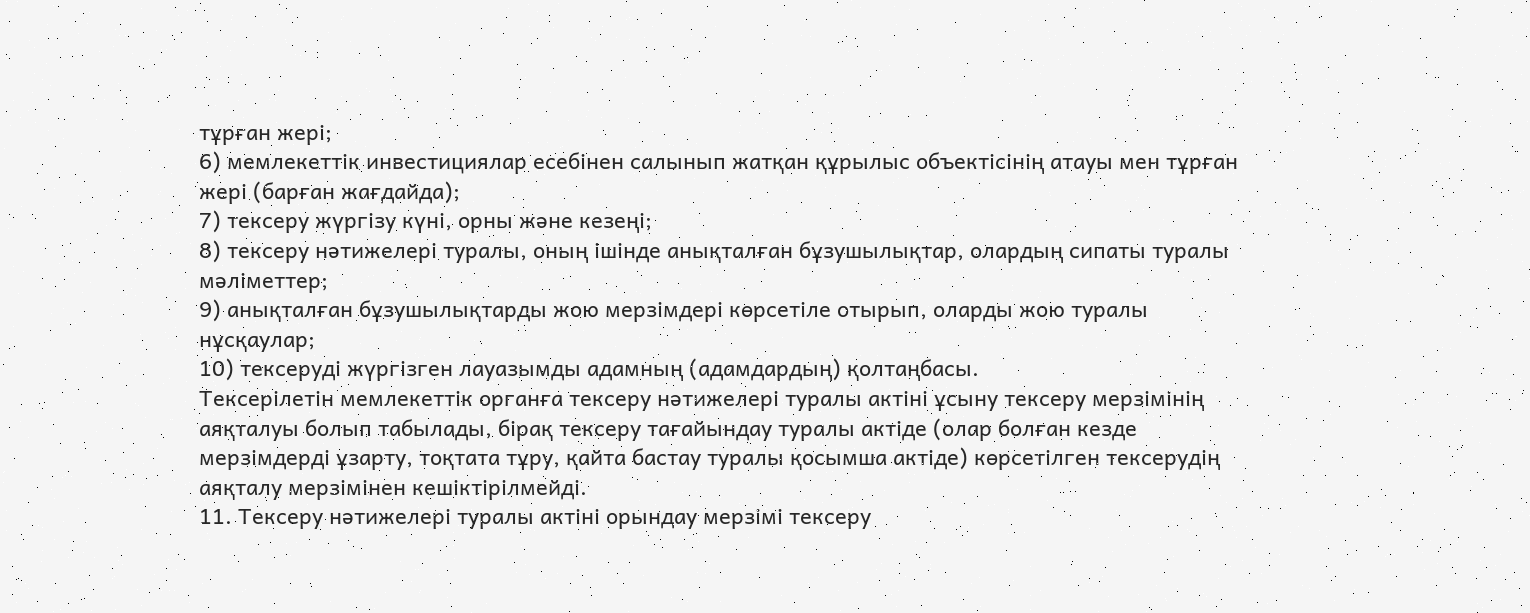тұрған жері;
6) мемлекеттік инвестициялар есебінен салынып жатқан құрылыс объектісінің атауы мен тұрған жері (барған жағдайда);
7) тексеру жүргізу күні, орны және кезеңі;
8) тексеру нәтижелері туралы, оның ішінде анықталған бұзушылықтар, олардың сипаты туралы мәліметтер;
9) анықталған бұзушылықтарды жою мерзімдері көрсетіле отырып, оларды жою туралы нұсқаулар;
10) тексеруді жүргізген лауазымды адамның (адамдардың) қолтаңбасы.
Тексерілетін мемлекеттік органға тексеру нәтижелері туралы актіні ұсыну тексеру мерзімінің аяқталуы болып табылады, бірақ тексеру тағайындау туралы актіде (олар болған кезде мерзімдерді ұзарту, тоқтата тұру, қайта бастау туралы қосымша актіде) көрсетілген тексерудің аяқталу мерзімінен кешіктірілмейді.
11. Тексеру нәтижелері туралы актіні орындау мерзімі тексеру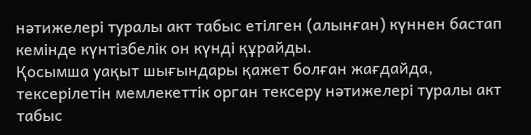нәтижелері туралы акт табыс етілген (алынған) күннен бастап кемінде күнтізбелік он күнді құрайды.
Қосымша уақыт шығындары қажет болған жағдайда, тексерілетін мемлекеттік орган тексеру нәтижелері туралы акт табыс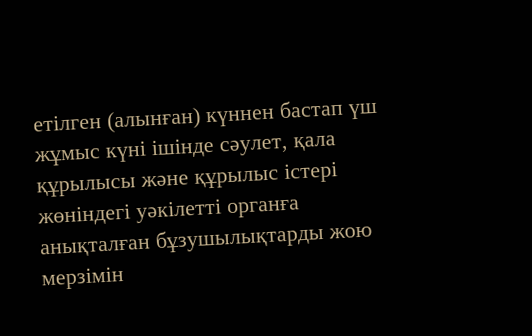етілген (алынған) күннен бастап үш жұмыс күні ішінде сәулет, қала құрылысы және құрылыс істері жөніндегі уәкілетті органға анықталған бұзушылықтарды жою мерзімін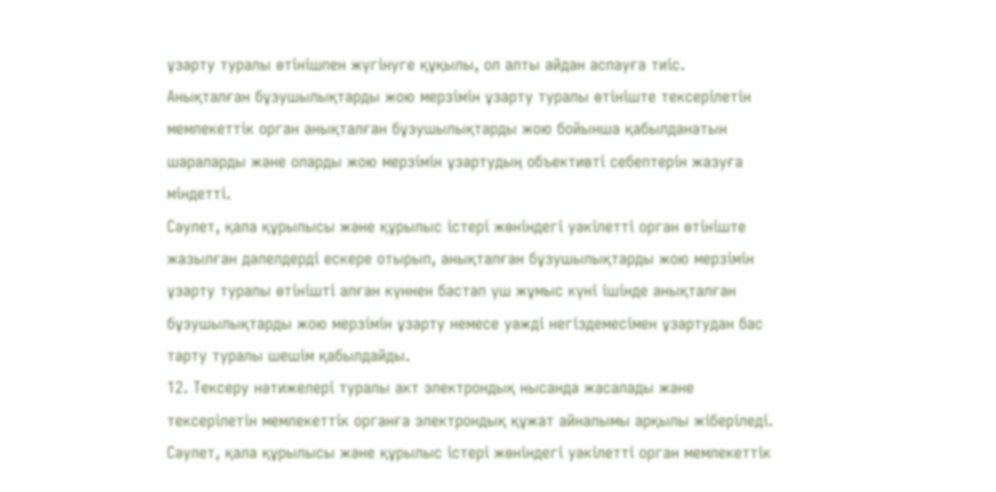ұзарту туралы өтінішпен жүгінуге құқылы, ол алты айдан аспауға тиіс.
Анықталған бұзушылықтарды жою мерзімін ұзарту туралы өтініште тексерілетін мемлекеттік орган анықталған бұзушылықтарды жою бойынша қабылданатын шараларды және оларды жою мерзімін ұзартудың объективті себептерін жазуға міндетті.
Сәулет, қала құрылысы және құрылыс істері жөніндегі уәкілетті орган өтініште жазылған дәлелдерді ескере отырып, анықталған бұзушылықтарды жою мерзімін ұзарту туралы өтінішті алған күннен бастап үш жұмыс күні ішінде анықталған бұзушылықтарды жою мерзімін ұзарту немесе уәжді негіздемесімен ұзартудан бас тарту туралы шешім қабылдайды.
12. Тексеру нәтижелері туралы акт электрондық нысанда жасалады және тексерілетін мемлекеттік органға электрондық құжат айналымы арқылы жіберіледі.
Сәулет, қала құрылысы және құрылыс істері жөніндегі уәкілетті орган мемлекеттік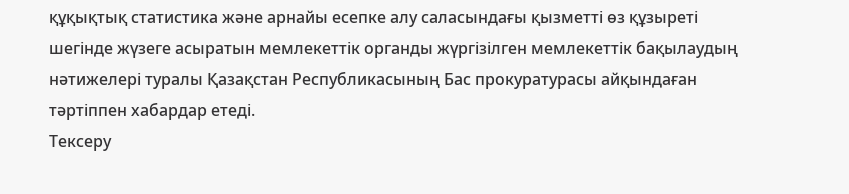құқықтық статистика және арнайы есепке алу саласындағы қызметті өз құзыреті шегінде жүзеге асыратын мемлекеттік органды жүргізілген мемлекеттік бақылаудың нәтижелері туралы Қазақстан Республикасының Бас прокуратурасы айқындаған тәртіппен хабардар етеді.
Тексеру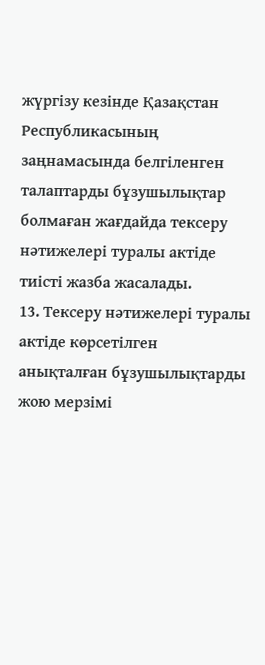жүргізу кезінде Қазақстан Республикасының заңнамасында белгіленген талаптарды бұзушылықтар болмаған жағдайда тексеру нәтижелері туралы актіде тиісті жазба жасалады.
13. Тексеру нәтижелері туралы актіде көрсетілген анықталған бұзушылықтарды жою мерзімі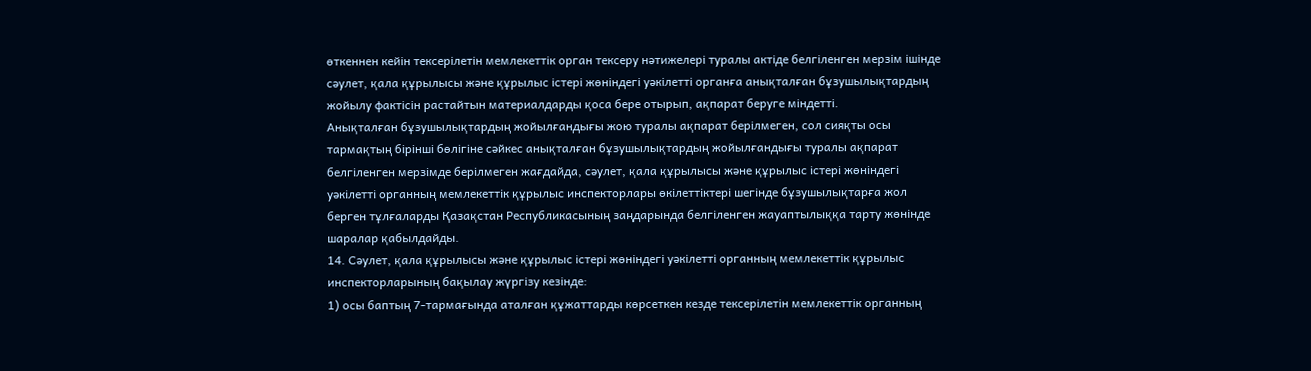өткеннен кейін тексерілетін мемлекеттік орган тексеру нәтижелері туралы актіде белгіленген мерзім ішінде сәулет, қала құрылысы және құрылыс істері жөніндегі уәкілетті органға анықталған бұзушылықтардың жойылу фактісін растайтын материалдарды қоса бере отырып, ақпарат беруге міндетті.
Анықталған бұзушылықтардың жойылғандығы жою туралы ақпарат берілмеген, сол сияқты осы тармақтың бірінші бөлігіне сәйкес анықталған бұзушылықтардың жойылғандығы туралы ақпарат белгіленген мерзімде берілмеген жағдайда, сәулет, қала құрылысы және құрылыс істері жөніндегі уәкілетті органның мемлекеттік құрылыс инспекторлары өкілеттіктері шегінде бұзушылықтарға жол берген тұлғаларды Қазақстан Республикасының заңдарында белгіленген жауаптылыққа тарту жөнінде шаралар қабылдайды.
14. Сәулет, қала құрылысы және құрылыс істері жөніндегі уәкілетті органның мемлекеттік құрылыс инспекторларының бақылау жүргізу кезінде:
1) осы баптың 7-тармағында аталған құжаттарды көрсеткен кезде тексерілетін мемлекеттік органның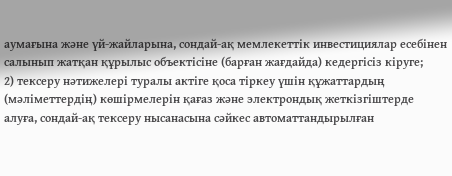аумағына және үй-жайларына, сондай-ақ мемлекеттік инвестициялар есебінен салынып жатқан құрылыс объектісіне (барған жағдайда) кедергісіз кіруге;
2) тексеру нәтижелері туралы актіге қоса тіркеу үшін құжаттардың (мәліметтердің) көшірмелерін қағаз және электрондық жеткізгіштерде алуға, сондай-ақ тексеру нысанасына сәйкес автоматтандырылған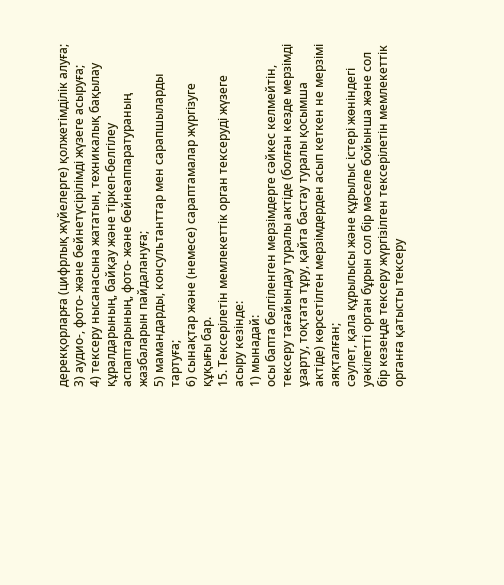дерекқорларға (цифрлық жүйелерге) қолжетімділік алуға;
3) аудио-, фото- және бейнетүсірілімді жүзеге асыруға;
4) тексеру нысанасына жататын, техникалық бақылау құралдарының, байқау және тіркеп-белгілеу аспаптарының, фото- және бейнеаппаратураның жазбаларын пайдалануға;
5) мамандарды, консультанттар мен сарапшыларды тартуға;
6) сынақтар және (немесе) сараптамалар жүргізуге құқығы бар.
15. Тексерілетін мемлекеттік орган тексеруді жүзеге асыру кезінде:
1) мынадай:
осы бапта белгіленген мерзімдерге сәйкес келмейтін, тексеру тағайындау туралы актіде (болған кезде мерзімді ұзарту, тоқтата тұру, қайта бастау туралы қосымша актіде) көрсетілген мерзімдерден асып кеткен не мерзімі аяқталған;
сәулет, қала құрылысы және құрылыс істері жөніндегі уәкілетті орган бұрын сол бір мәселе бойынша және сол бір кезеңде тексеру жүргізілген тексерілетін мемлекеттік органға қатысты тексеру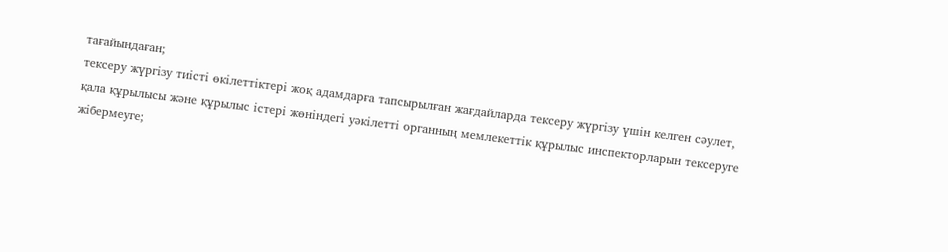тағайындаған;
тексеру жүргізу тиісті өкілеттіктері жоқ адамдарға тапсырылған жағдайларда тексеру жүргізу үшін келген сәулет, қала құрылысы және құрылыс істері жөніндегі уәкілетті органның мемлекеттік құрылыс инспекторларын тексеруге жібермеуге;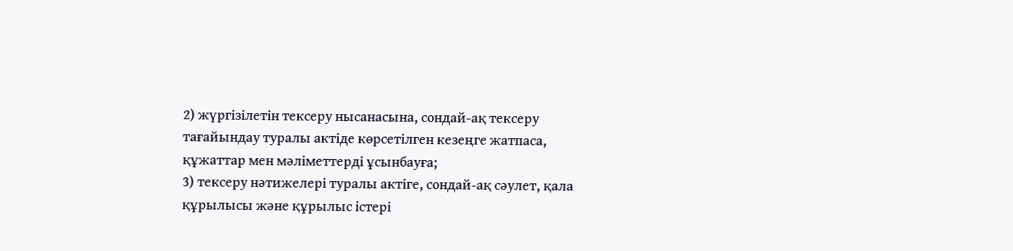2) жүргізілетін тексеру нысанасына, сондай-ақ тексеру тағайындау туралы актіде көрсетілген кезеңге жатпаса, құжаттар мен мәліметтерді ұсынбауға;
3) тексеру нәтижелері туралы актіге, сондай-ақ сәулет, қала құрылысы және құрылыс істері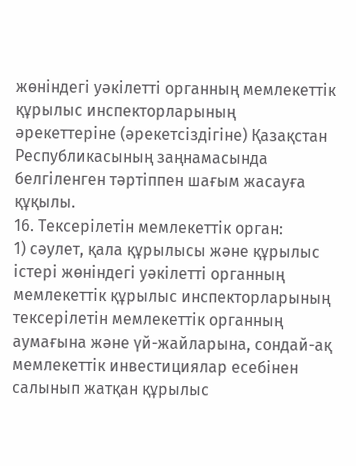жөніндегі уәкілетті органның мемлекеттік құрылыс инспекторларының әрекеттеріне (әрекетсіздігіне) Қазақстан Республикасының заңнамасында белгіленген тәртіппен шағым жасауға құқылы.
16. Тексерілетін мемлекеттік орган:
1) сәулет, қала құрылысы және құрылыс істері жөніндегі уәкілетті органның мемлекеттік құрылыс инспекторларының тексерілетін мемлекеттік органның аумағына және үй-жайларына, сондай-ақ мемлекеттік инвестициялар есебінен салынып жатқан құрылыс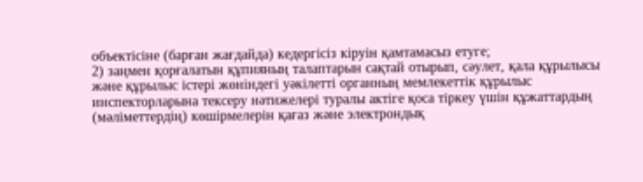объектісіне (барған жағдайда) кедергісіз кіруін қамтамасыз етуге;
2) заңмен қорғалатын құпияның талаптарын сақтай отырып, сәулет, қала құрылысы және құрылыс істері жөніндегі уәкілетті органның мемлекеттік құрылыс инспекторларына тексеру нәтижелері туралы актіге қоса тіркеу үшін құжаттардың (мәліметтердің) көшірмелерін қағаз және электрондық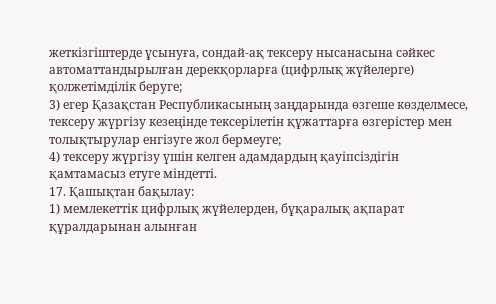жеткізгіштерде ұсынуға, сондай-ақ тексеру нысанасына сәйкес автоматтандырылған дерекқорларға (цифрлық жүйелерге) қолжетімділік беруге;
3) егер Қазақстан Республикасының заңдарында өзгеше көзделмесе, тексеру жүргізу кезеңінде тексерілетін құжаттарға өзгерістер мен толықтырулар енгізуге жол бермеуге;
4) тексеру жүргізу үшін келген адамдардың қауіпсіздігін қамтамасыз етуге міндетті.
17. Қашықтан бақылау:
1) мемлекеттік цифрлық жүйелерден, бұқаралық ақпарат құралдарынан алынған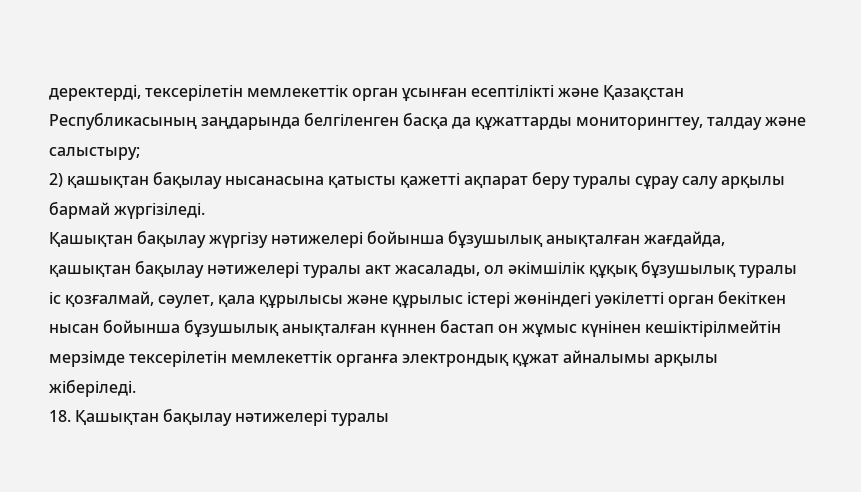деректерді, тексерілетін мемлекеттік орган ұсынған есептілікті және Қазақстан Республикасының заңдарында белгіленген басқа да құжаттарды мониторингтеу, талдау және салыстыру;
2) қашықтан бақылау нысанасына қатысты қажетті ақпарат беру туралы сұрау салу арқылы бармай жүргізіледі.
Қашықтан бақылау жүргізу нәтижелері бойынша бұзушылық анықталған жағдайда, қашықтан бақылау нәтижелері туралы акт жасалады, ол әкімшілік құқық бұзушылық туралы іс қозғалмай, сәулет, қала құрылысы және құрылыс істері жөніндегі уәкілетті орган бекіткен нысан бойынша бұзушылық анықталған күннен бастап он жұмыс күнінен кешіктірілмейтін мерзімде тексерілетін мемлекеттік органға электрондық құжат айналымы арқылы жіберіледі.
18. Қашықтан бақылау нәтижелері туралы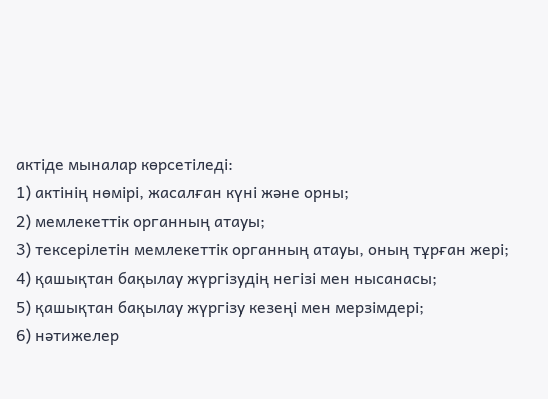актіде мыналар көрсетіледі:
1) актінің нөмірі, жасалған күні және орны;
2) мемлекеттік органның атауы;
3) тексерілетін мемлекеттік органның атауы, оның тұрған жері;
4) қашықтан бақылау жүргізудің негізі мен нысанасы;
5) қашықтан бақылау жүргізу кезеңі мен мерзімдері;
6) нәтижелер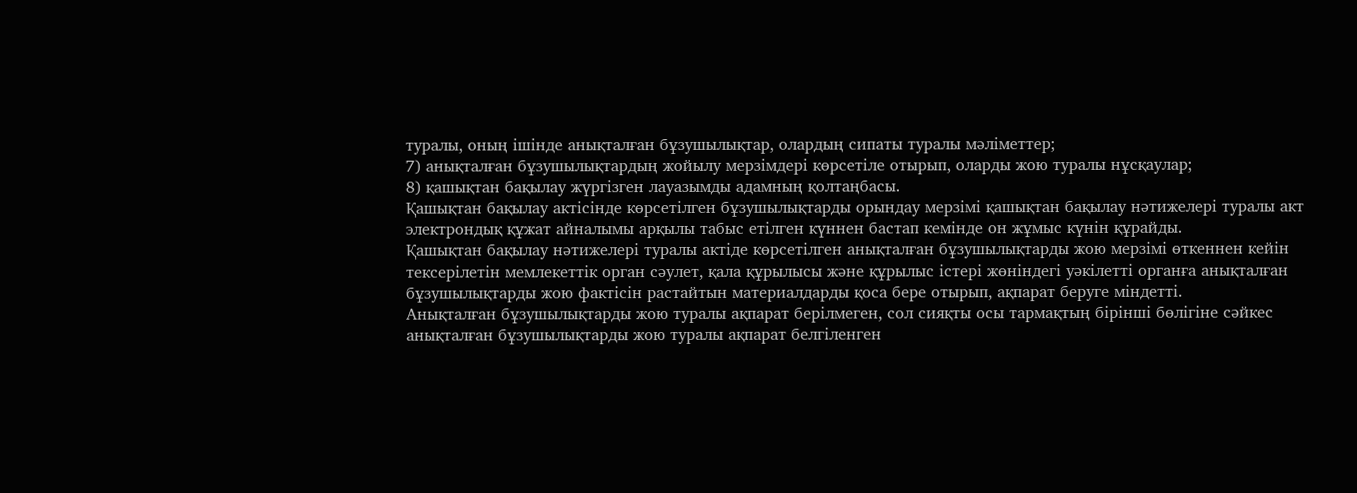туралы, оның ішінде анықталған бұзушылықтар, олардың сипаты туралы мәліметтер;
7) анықталған бұзушылықтардың жойылу мерзімдері көрсетіле отырып, оларды жою туралы нұсқаулар;
8) қашықтан бақылау жүргізген лауазымды адамның қолтаңбасы.
Қашықтан бақылау актісінде көрсетілген бұзушылықтарды орындау мерзімі қашықтан бақылау нәтижелері туралы акт электрондық құжат айналымы арқылы табыс етілген күннен бастап кемінде он жұмыс күнін құрайды.
Қашықтан бақылау нәтижелері туралы актіде көрсетілген анықталған бұзушылықтарды жою мерзімі өткеннен кейін тексерілетін мемлекеттік орган сәулет, қала құрылысы және құрылыс істері жөніндегі уәкілетті органға анықталған бұзушылықтарды жою фактісін растайтын материалдарды қоса бере отырып, ақпарат беруге міндетті.
Анықталған бұзушылықтарды жою туралы ақпарат берілмеген, сол сияқты осы тармақтың бірінші бөлігіне сәйкес анықталған бұзушылықтарды жою туралы ақпарат белгіленген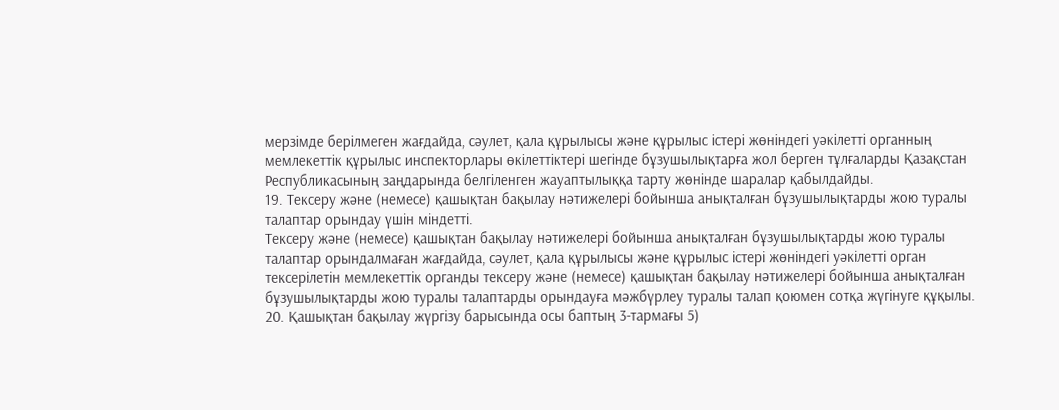мерзімде берілмеген жағдайда, сәулет, қала құрылысы және құрылыс істері жөніндегі уәкілетті органның мемлекеттік құрылыс инспекторлары өкілеттіктері шегінде бұзушылықтарға жол берген тұлғаларды Қазақстан Республикасының заңдарында белгіленген жауаптылыққа тарту жөнінде шаралар қабылдайды.
19. Тексеру және (немесе) қашықтан бақылау нәтижелері бойынша анықталған бұзушылықтарды жою туралы талаптар орындау үшін міндетті.
Тексеру және (немесе) қашықтан бақылау нәтижелері бойынша анықталған бұзушылықтарды жою туралы талаптар орындалмаған жағдайда, сәулет, қала құрылысы және құрылыс істері жөніндегі уәкілетті орган тексерілетін мемлекеттік органды тексеру және (немесе) қашықтан бақылау нәтижелері бойынша анықталған бұзушылықтарды жою туралы талаптарды орындауға мәжбүрлеу туралы талап қоюмен сотқа жүгінуге құқылы.
20. Қашықтан бақылау жүргізу барысында осы баптың 3-тармағы 5)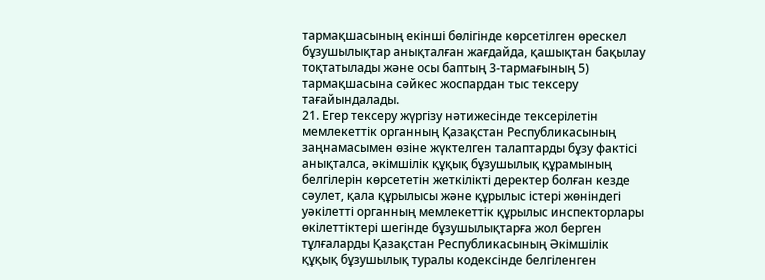тармақшасының екінші бөлігінде көрсетілген өрескел бұзушылықтар анықталған жағдайда, қашықтан бақылау тоқтатылады және осы баптың 3-тармағының 5) тармақшасына сәйкес жоспардан тыс тексеру тағайындалады.
21. Егер тексеру жүргізу нәтижесінде тексерілетін мемлекеттік органның Қазақстан Республикасының заңнамасымен өзіне жүктелген талаптарды бұзу фактісі анықталса, әкімшілік құқық бұзушылық құрамының белгілерін көрсететін жеткілікті деректер болған кезде сәулет, қала құрылысы және құрылыс істері жөніндегі уәкілетті органның мемлекеттік құрылыс инспекторлары өкілеттіктері шегінде бұзушылықтарға жол берген тұлғаларды Қазақстан Республикасының Әкімшілік құқық бұзушылық туралы кодексінде белгіленген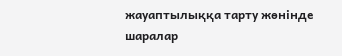жауаптылыққа тарту жөнінде шаралар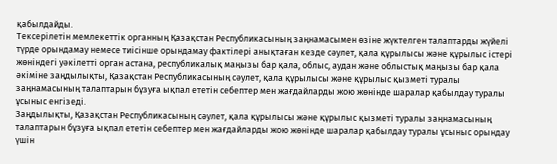қабылдайды.
Тексерілетін мемлекеттік органның Қазақстан Республикасының заңнамасымен өзіне жүктелген талаптарды жүйелі түрде орындамау немесе тиісінше орындамау фактілері анықтаған кезде сәулет, қала құрылысы және құрылыс істері жөніндегі уәкілетті орган астана, республикалық маңызы бар қала, облыс, аудан және облыстық маңызы бар қала әкіміне заңдылықты, Қазақстан Республикасының сәулет, қала құрылысы және құрылыс қызметі туралы заңнамасының талаптарын бұзуға ықпал ететін себептер мен жағдайларды жою жөнінде шаралар қабылдау туралы ұсыныс енгізеді.
Заңдылықты, Қазақстан Республикасының сәулет, қала құрылысы және құрылыс қызметі туралы заңнамасының талаптарын бұзуға ықпал ететін себептер мен жағдайларды жою жөнінде шаралар қабылдау туралы ұсыныс орындау үшін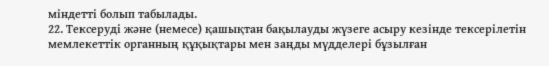міндетті болып табылады.
22. Тексеруді және (немесе) қашықтан бақылауды жүзеге асыру кезінде тексерілетін мемлекеттік органның құқықтары мен заңды мүдделері бұзылған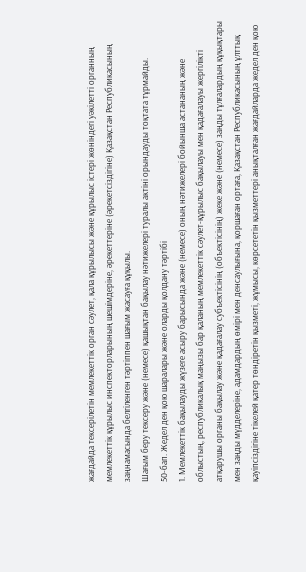жағдайда тексерілетін мемлекеттік орган сәулет, қала құрылысы және құрылыс істері жөніндегі уәкілетті органның мемлекеттік құрылыс инспекторларының шешімдеріне, әрекеттеріне (әрекетсіздігіне) Қазақстан Республикасының заңнамасында белгіленген тәртіппен шағым жасауға құқылы.
Шағым беру тексеру және (немесе) қашықтан бақылау нәтижелері туралы актіні орындауды тоқтата тұрмайды.
50-бап. Жедел ден қою шаралары және оларды қолдану тәртібі
1. Мемлекеттік бақылауды жүзеге асыру барысында және (немесе) оның нәтижелері бойынша астананың және облыстың, республикалық маңызы бар қаланың мемлекеттік сәулет-құрылыс бақылауы мен қадағалауы жергілікті атқарушы органы бақылау және қадағалау субъектісінің (объектісінің) жеке және (немесе) заңды тұлғалардың құқықтары мен заңды мүдделеріне, адамдардың өмірі мен денсаулығына, қоршаған ортаға, Қазақстан Республикасының ұлттық қауіпсіздігіне тікелей қатер төндіретін қызметі, жұмысы, көрсететін қызметтері анықталған жағдайларда жедел ден қою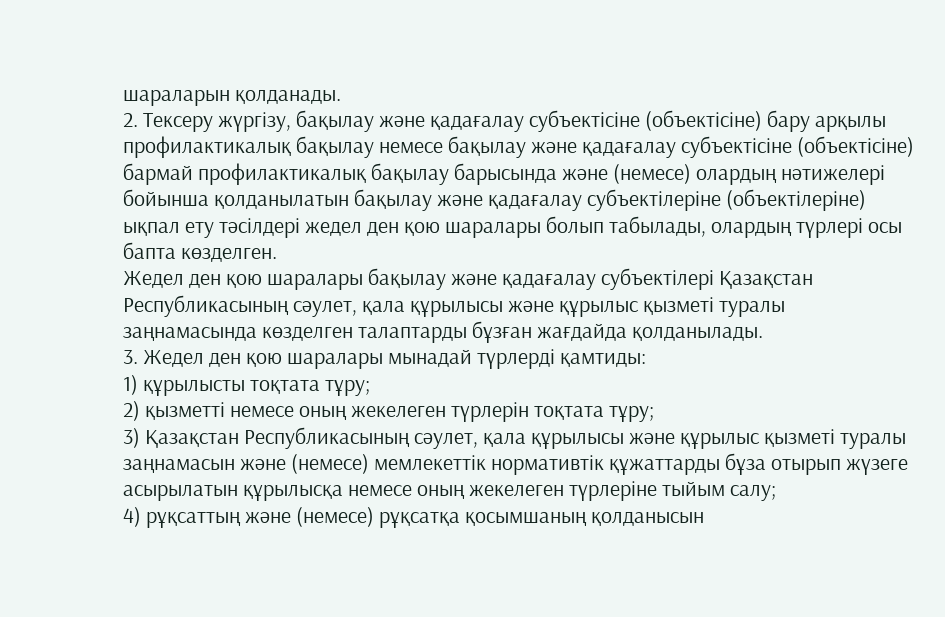шараларын қолданады.
2. Тексеру жүргізу, бақылау және қадағалау субъектісіне (объектісіне) бару арқылы профилактикалық бақылау немесе бақылау және қадағалау субъектісіне (объектісіне) бармай профилактикалық бақылау барысында және (немесе) олардың нәтижелері бойынша қолданылатын бақылау және қадағалау субъектілеріне (объектілеріне) ықпал ету тәсілдері жедел ден қою шаралары болып табылады, олардың түрлері осы бапта көзделген.
Жедел ден қою шаралары бақылау және қадағалау субъектілері Қазақстан Республикасының сәулет, қала құрылысы және құрылыс қызметі туралы заңнамасында көзделген талаптарды бұзған жағдайда қолданылады.
3. Жедел ден қою шаралары мынадай түрлерді қамтиды:
1) құрылысты тоқтата тұру;
2) қызметті немесе оның жекелеген түрлерін тоқтата тұру;
3) Қазақстан Республикасының сәулет, қала құрылысы және құрылыс қызметі туралы заңнамасын және (немесе) мемлекеттік нормативтік құжаттарды бұза отырып жүзеге асырылатын құрылысқа немесе оның жекелеген түрлеріне тыйым салу;
4) рұқсаттың және (немесе) рұқсатқа қосымшаның қолданысын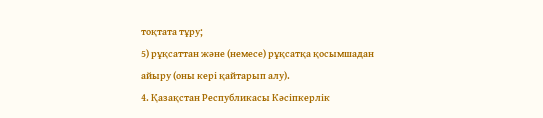тоқтата тұру;
5) рұқсаттан және (немесе) рұқсатқа қосымшадан айыру (оны кері қайтарып алу).
4. Қазақстан Республикасы Кәсіпкерлік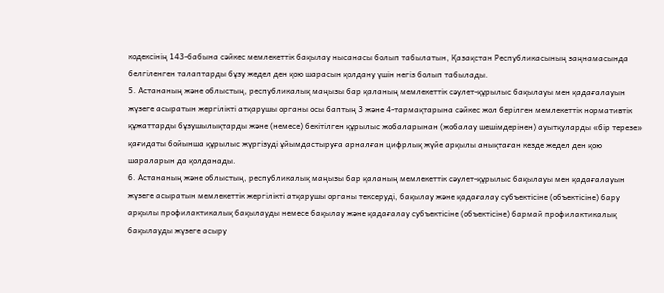кодексінің 143-бабына сәйкес мемлекеттік бақылау нысанасы болып табылатын, Қазақстан Республикасының заңнамасында белгіленген талаптарды бұзу жедел ден қою шарасын қолдану үшін негіз болып табылады.
5. Астананың және облыстың, республикалық маңызы бар қаланың мемлекеттік сәулет-құрылыс бақылауы мен қадағалауын жүзеге асыратын жергілікті атқарушы органы осы баптың 3 және 4-тармақтарына сәйкес жол берілген мемлекеттік нормативтік құжаттарды бұзушылықтарды және (немесе) бекітілген құрылыс жобаларынан (жобалау шешімдерінен) ауытқуларды «бір терезе» қағидаты бойынша құрылыс жүргізуді ұйымдастыруға арналған цифрлық жүйе арқылы анықтаған кезде жедел ден қою шараларын да қолданады.
6. Астананың және облыстың, республикалық маңызы бар қаланың мемлекеттік сәулет-құрылыс бақылауы мен қадағалауын жүзеге асыратын мемлекеттік жергілікті атқарушы органы тексеруді, бақылау және қадағалау субъектісіне (объектісіне) бару арқылы профилактикалық бақылауды немесе бақылау және қадағалау субъектісіне (объектісіне) бармай профилактикалық бақылауды жүзеге асыру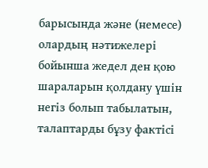барысында және (немесе) олардың нәтижелері бойынша жедел ден қою шараларын қолдану үшін негіз болып табылатын, талаптарды бұзу фактісі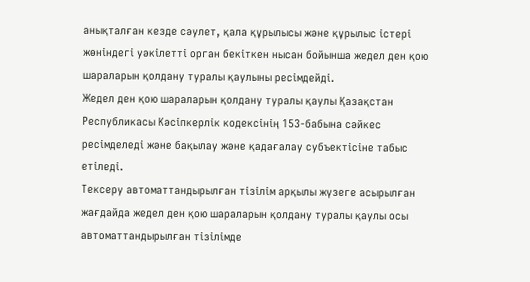анықталған кезде сәулет, қала құрылысы және құрылыс істері жөніндегі уәкілетті орган бекіткен нысан бойынша жедел ден қою шараларын қолдану туралы қаулыны ресімдейді.
Жедел ден қою шараларын қолдану туралы қаулы Қазақстан Республикасы Кәсіпкерлік кодексінің 153-бабына сәйкес ресімделеді және бақылау және қадағалау субъектісіне табыс етіледі.
Тексеру автоматтандырылған тізілім арқылы жүзеге асырылған жағдайда жедел ден қою шараларын қолдану туралы қаулы осы автоматтандырылған тізілімде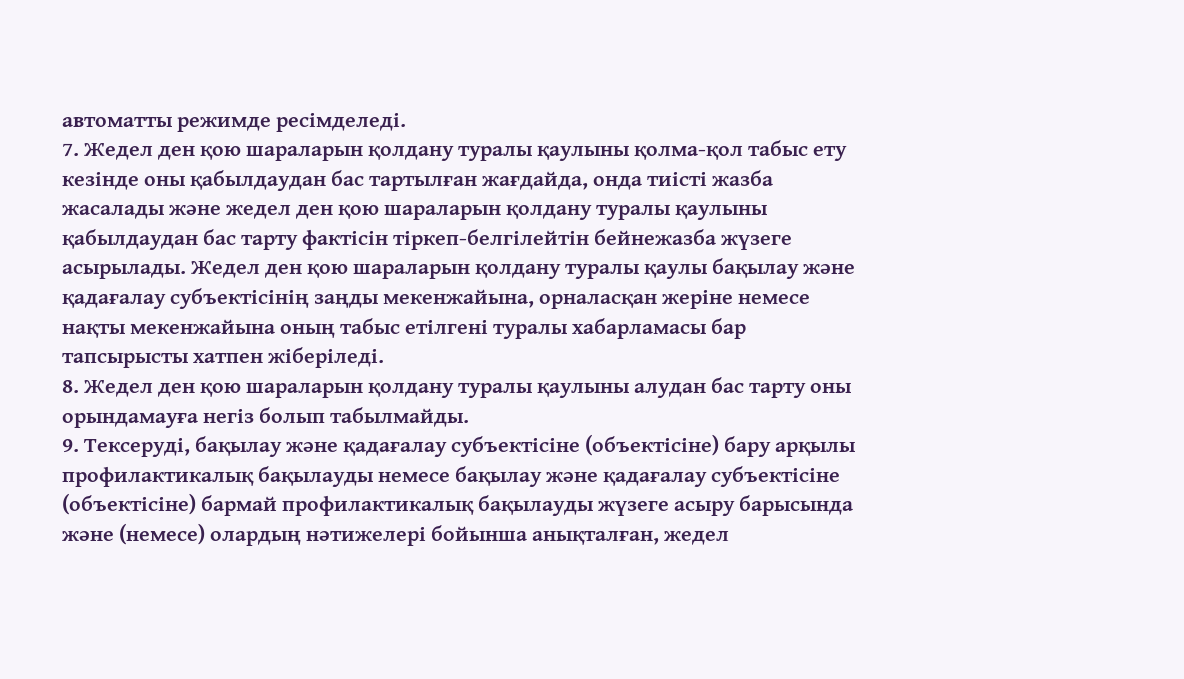автоматты режимде ресімделеді.
7. Жедел ден қою шараларын қолдану туралы қаулыны қолма-қол табыс ету кезінде оны қабылдаудан бас тартылған жағдайда, онда тиісті жазба жасалады және жедел ден қою шараларын қолдану туралы қаулыны қабылдаудан бас тарту фактісін тіркеп-белгілейтін бейнежазба жүзеге асырылады. Жедел ден қою шараларын қолдану туралы қаулы бақылау және қадағалау субъектісінің заңды мекенжайына, орналасқан жеріне немесе нақты мекенжайына оның табыс етілгені туралы хабарламасы бар тапсырысты хатпен жіберіледі.
8. Жедел ден қою шараларын қолдану туралы қаулыны алудан бас тарту оны орындамауға негіз болып табылмайды.
9. Тексеруді, бақылау және қадағалау субъектісіне (объектісіне) бару арқылы профилактикалық бақылауды немесе бақылау және қадағалау субъектісіне (объектісіне) бармай профилактикалық бақылауды жүзеге асыру барысында және (немесе) олардың нәтижелері бойынша анықталған, жедел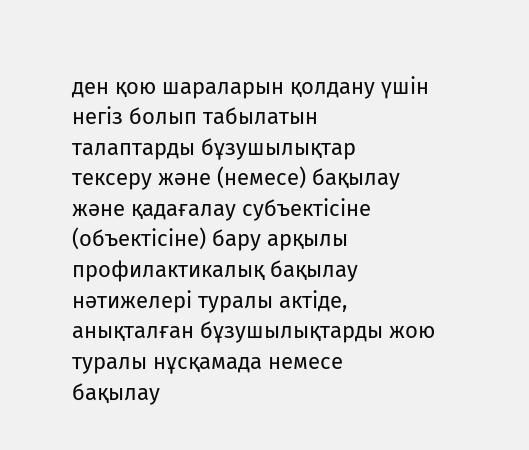ден қою шараларын қолдану үшін негіз болып табылатын талаптарды бұзушылықтар тексеру және (немесе) бақылау және қадағалау субъектісіне (объектісіне) бару арқылы профилактикалық бақылау нәтижелері туралы актіде, анықталған бұзушылықтарды жою туралы нұсқамада немесе бақылау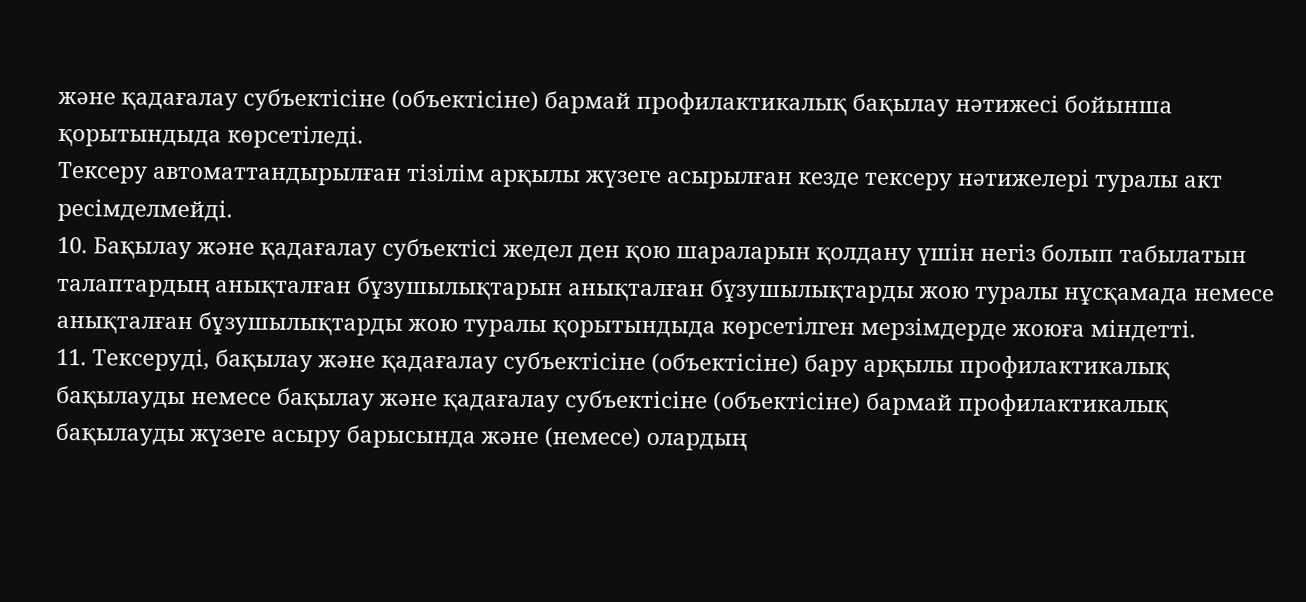және қадағалау субъектісіне (объектісіне) бармай профилактикалық бақылау нәтижесі бойынша қорытындыда көрсетіледі.
Тексеру автоматтандырылған тізілім арқылы жүзеге асырылған кезде тексеру нәтижелері туралы акт ресімделмейді.
10. Бақылау және қадағалау субъектісі жедел ден қою шараларын қолдану үшін негіз болып табылатын талаптардың анықталған бұзушылықтарын анықталған бұзушылықтарды жою туралы нұсқамада немесе анықталған бұзушылықтарды жою туралы қорытындыда көрсетілген мерзімдерде жоюға міндетті.
11. Тексеруді, бақылау және қадағалау субъектісіне (объектісіне) бару арқылы профилактикалық бақылауды немесе бақылау және қадағалау субъектісіне (объектісіне) бармай профилактикалық бақылауды жүзеге асыру барысында және (немесе) олардың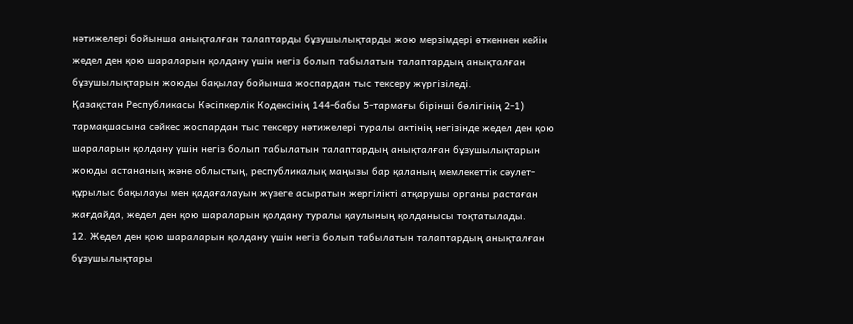нәтижелері бойынша анықталған талаптарды бұзушылықтарды жою мерзімдері өткеннен кейін жедел ден қою шараларын қолдану үшін негіз болып табылатын талаптардың анықталған бұзушылықтарын жоюды бақылау бойынша жоспардан тыс тексеру жүргізіледі.
Қазақстан Республикасы Кәсіпкерлік Кодексінің 144-бабы 5-тармағы бірінші бөлігінің 2-1) тармақшасына сәйкес жоспардан тыс тексеру нәтижелері туралы актінің негізінде жедел ден қою шараларын қолдану үшін негіз болып табылатын талаптардың анықталған бұзушылықтарын жоюды астананың және облыстың, республикалық маңызы бар қаланың мемлекеттік сәулет-құрылыс бақылауы мен қадағалауын жүзеге асыратын жергілікті атқарушы органы растаған жағдайда, жедел ден қою шараларын қолдану туралы қаулының қолданысы тоқтатылады.
12. Жедел ден қою шараларын қолдану үшін негіз болып табылатын талаптардың анықталған бұзушылықтары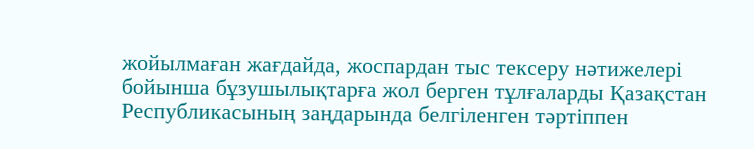жойылмаған жағдайда, жоспардан тыс тексеру нәтижелері бойынша бұзушылықтарға жол берген тұлғаларды Қазақстан Республикасының заңдарында белгіленген тәртіппен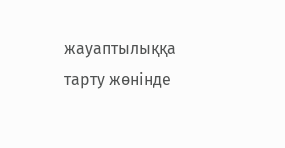жауаптылыққа тарту жөнінде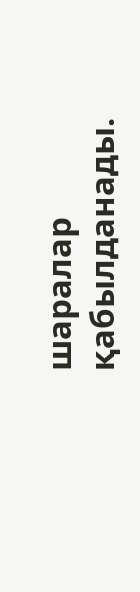шаралар қабылданады.